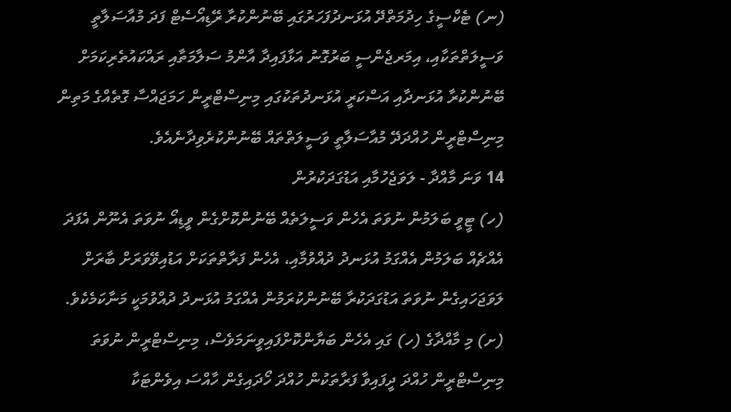(ނ) ޓެކްސީގެ ހިދުމަތްދޭ އުޅަނދުފަހަރުގައި ބޭނުންކުރާ ރޭޑިއޯސެޓް ފަދަ މުއާސަލާތީ ވަސީލަތްތަކާއި، އިމަރޖެންސީ ބަރުގޮނު އަޅާފައިދާ އާންމު ސަލާމަތާއި ރައްކައުތެރިކަމަށް ބޭނުންކުރާ އުޅަނދާއި އަސްކަރީ އުޅަނދުތަކުގައި މިނިސްޓްރީން ހަމަޖައްސާ ގޮތެއްގެ މަތިން މިނިސްޓްރީން ހުއްދަދޭ މުއާސަލާތީ ވަސީލަތްތައް ބޭނުންކުރެވިދާނެއެވެ.
14 ވަނަ މާއްދާ - ލަވަޖެހުމާއި އަޑުގަދަކުރުން
(ހ) ޓީވީ ބަލަމުން ނުވަތަ އެހެން ވަސީލަތެއް ބޭނުންކޮށްގެން ވީޑިއޯ ނުވަތަ އެނޫން އެފަދަ އެއްޗެއް ބަލަމުން އެއްގަމު އުޅަނދު ދުއްވުމާއި، އެހެން ފަރާތްތަކަށް އަޑުއިވޭވަރަށް ބާރަށް ލަވަޖަހައިގެން ނުވަތަ އަޑުގަދަކުރާ ބޭނުންކުރަމުން އެއްގަމު އުޅަނދު ދުއްވުމަކީ މަނާކަމެކެވެ.
(ށ) މި މާއްދާގެ (ހ) ގައި އެހެން ބަޔާންކޮށްފައިވީނަމަވެސް، މިނިސްޓްރީން ނުވަތަ މިނިސްޓްރީން ހުއްދަ ދީފައިވާ ފަރާތަކުން ހުއްދަ ހޯދައިގެން ހާއްސަ އިވެންޓަކާ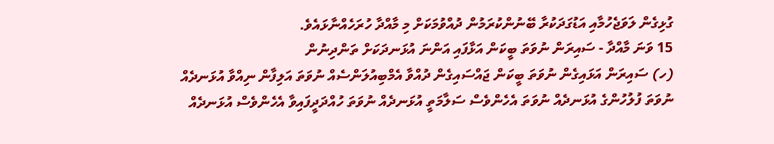ގުޅިގެން ލަވަޖެހުމާއި އަޑުގަދަކުރާ ބޭނުންކުރަމުން ދުއްވުމަކަށް މި މާއްދާ ހުރަހެއްނާޅައެވެ.
15 ވަނަ މާއްދާ - ސައިރަން ނުވަތަ ބީކަން އަޅާފައި އަންނަ އުޅަނދަކަށް ތަންދިނުން
(ހ) ސައިރަން އަޅައިގެން ނުވަތަ ބީކަން ޖައްސައިގެން ދުއްވާ އެމްބިއުލަންސެއް ނުވަތަ އަލިފާން ނިއްވާ އުޅަނދެއް ނުވަތަ ފުލުހުންގެ އުޅަނދެއް ނުވަތަ އެހެންވެސް ސަލާމަތީ އުޅަނދެއް ނުވަތަ ހުއްދަދީފައިވާ އެހެންވެސް އުޅަނދެއް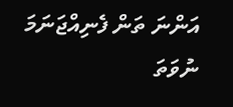އަންނަ ތަން ފެނިއްޖަނަމަ ނުވަތަ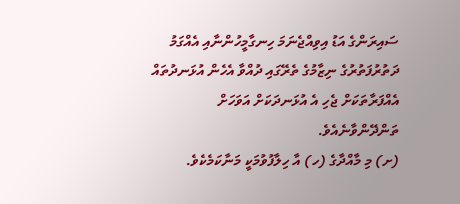ސައިރަންގެ އަޑު އިވިއްޖެނަމަ ހިނގާމީހުންނާއި އެއްގަމު ދަތުރުފަތުރުގެ ނިޒާމުގެ ތެރޭގައި ދުއްވާ އެހެން އުޅަނދުތައް އެއްފަރާތަކަށް ޖެހި އެ އުޅަނދަކަށް އަވަހަށް ތަންދޭންވާނެއެވެ.
(ށ) މި މާއްދާގެ (ހ) އާ ހިލާފުވުމަކީ މަނާކަމެކެވެ.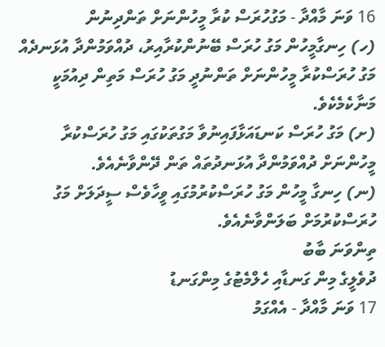16 ވަނަ މާއްދާ - މަގުހުރަސް ކުރާ މީހުންނަށް ތަންދިނުން
(ހ) ހިނގާމީހުން މަގު ހުރަސް ބޭނުންކުރާއިރު، ދުއްވަމުންދާ އުޅަނދެއް މަގު ހުރަސްކުރާ މީހުންނަށް ތަންނުދީ މަގު ހުރަސް މަތިން ދިއުމަކީ މަނާކެމެކެވެ.
(ށ) މަގު ހުރަސް ކަނޑައަޅާފައިނުވާ މަގުތަކުގައި މަގު ހުރަސްކުރާ މީހުންނަށް ދުއްވަމުންދާ އުޅަނދުތައް ތަން ދޭންވާނެއެވެ.
(ނ) ހިނގާ މީހުން މަގު ހުރަސްކުރުމުގައި ވީހާވެސް ސީދަލަށް މަގު ހުރަސްކުރުމަށް ބަލަންވާނެއެވެ.
ތިންވަނަ ބާބު
ދުވެލީގެ މިން ގަނޑާއި ހެލްމެޓުގެ މިންގަނޑު
17 ވަނަ މާއްދާ - އެއްގަމު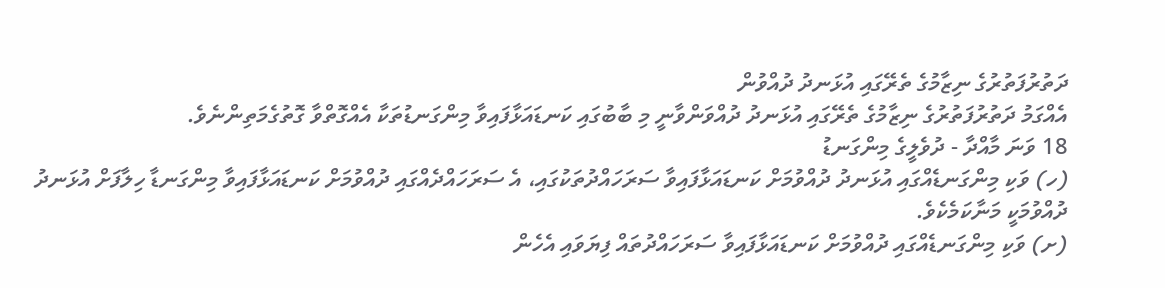ދަތުރުފަތުރުގެ ނިޒާމުގެ ތެރޭގައި އުޅަނދު ދުއްވުން
އެއްގަމު ދަތުރުފަތުރުގެ ނިޒާމުގެ ތެރޭގައި އުޅަނދު ދުއްވަންވާނީ މި ބާބުގައި ކަނޑައަޅާފައިވާ މިންގަނޑުތަކާ އެއްގޮތްވާ ގޮތުގެމަތިންނެވެ.
18 ވަނަ މާއްދާ - ދުވެލީގެ މިންގަނޑު
(ހ) ވަކި މިންގަނޑެއްގައި އުޅަނދު ދުއްވުމަށް ކަނޑައަޅާފައިވާ ސަރަހައްދުތަކުގައި، އެ ސަރަހައްދެއްގައި ދުއްވުމަށް ކަނޑައަޅާފައިވާ މިންގަނޑާ ހިލާފަށް އުޅަނދު ދުއްވުމަކީ މަނާކަމެކެވެ.
(ށ) ވަކި މިންގަނޑެއްގައި ދުއްވުމަށް ކަނޑައަޅާފައިވާ ސަރަހައްދުތައް ފިޔަވައި އެހެން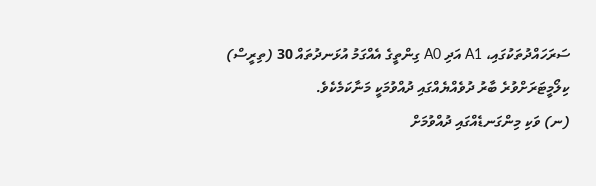ސަރަހައްދުތަކުގައި، A1 އަދި A0 ގިންތީގެ އެއްގަމު އުޅަނދުތައް 30 (ތިރީސް) ކިލޯމީޓަރަށްވުރެ ބާރު ދުވެއްޔެއްގައި ދުއްވުމަކީ މަނާކަމެކެވެ.
(ނ) ވަކި މިންގަނޑެއްގައި ދުއްވުމަށް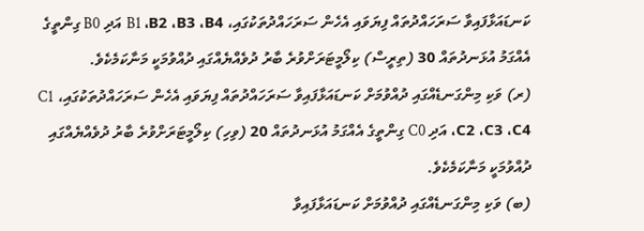ކަނޑައަޅާފައިވާ ސަރަހައްދުތައް ފިޔަވައި އެހެން ސަރަހައްދުތަކުގައި، B1 ،B2 ،B3 ،B4 އަދި B0 ގިންތީގެ އެއްގަމު އުޅަނދުތައް 30 (ތިރީސް) ކިލޯމީޓަރަށްވުރެ ބާރު ދުވެއްޔެއްގައި ދުއްވުމަކީ މަނާކަމެކެވެ.
(ރ) ވަކި މިންގަނޑެއްގައި ދުއްވުމަށް ކަނޑައަޅާފައިވާ ސަރަހައްދުތައް ފިޔަވައި އެހެން ސަރަހައްދުތަކުގައި، C1 ،C2 ،C3 ،C4 އަދި C0 ގިންތީގެ އެއްގަމު އުޅަނދުތައް 20 (ވިހި) ކިލޯމީޓަރަށްވުރެ ބާރު ދުވެއްޔެއްގައި ދުއްވުމަކީ މަނާކަމެކެވެ.
(ބ) ވަކި މިންގަނޑެއްގައި ދުއްވުމަށް ކަނޑައަޅާފައިވާ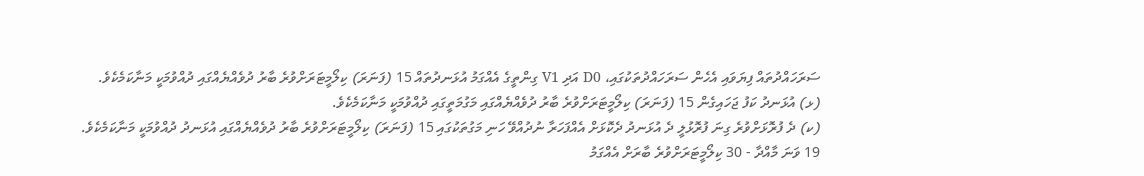ސަރަހައްދުތައް ފިޔަވައި އެހެން ސަރަހައްދުތަކުގައި، D0 އަދި V1 ގިންތީގެ އެއްގަމު އުޅަނދުތައް 15 (ފަނަރަ) ކިލޯމީޓަރަށްވުރެ ބާރު ދުވެއްޔެއްގައި ދުއްވުމަކީ މަނާކަމެކެވެ.
(ޅ) އުޅަނދު ކަފު ޖަހައިގެން 15 (ފަނަރަ) ކިލޯމީޓަރަށްވުރެ ބާރު ދުވެއްޔެއްގައި މަގުމަތީގައި ދުއްވުމަކީ މަނާކަމެކެވެ.
(ކ) ދެ ފުރޮޅަށްވުރެ ގިނަ ފުރޮޅުލީ ދެ އުޅަނދު ދެކޮޅަށް އެއްފަހަރާ ނުދުއްވޭ ހަނި މަގުތަކުގައި 15 (ފަނަރަ) ކިލޯމީޓަރަށްވުރެ ބާރު ދުވެއްޔެއްގައި އުޅަނދު ދުއްވުމަކީ މަނާކަމެކެވެ.
19 ވަނަ މާއްދާ - 30 ކިލޯމީޓަރަށްވުރެ ބާރަށް އެއްގަމު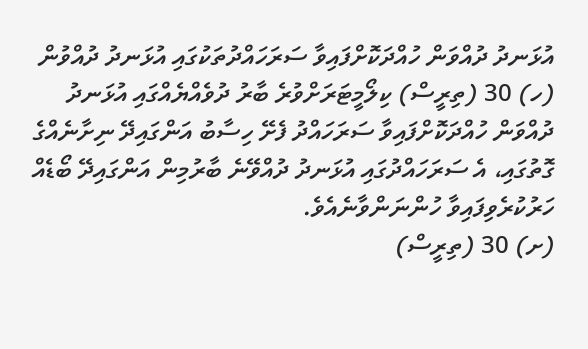އުޅަނދު ދުއްވަން ހުއްދަކޮށްފައިވާ ސަރަހައްދުތަކުގައި އުޅަނދު ދުއްވުން
(ހ) 30 (ތިރީސް) ކިލޯމީޓަރަށްވުރެ ބާރު ދުވެއްޔެއްގައި އުޅަނދު ދުއްވަން ހުއްދަކޮށްފައިވާ ސަރަހައްދު ފެށޭ ހިސާބު އަންގައިދޭ ނިށާނެއްގެ ގޮތުގައި، އެ ސަރަހައްދުގައި އުޅަނދު ދުއްވޭނެ ބާރުމިން އަންގައިދޭ ބޯޑެއް ހަރުކުރެވިފައިވާ ހުންނަންވާނެއެވެ.
(ށ) 30 (ތިރީސް)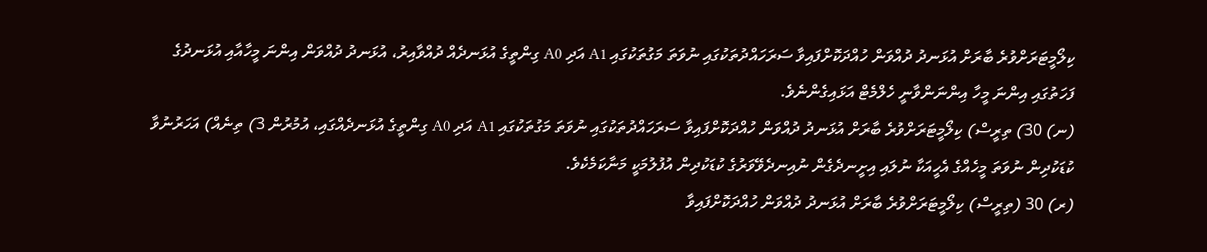ކިލޯމީޓަރަށްވުރެ ބާރަށް އުޅަނދު ދުއްވަން ހުއްދަކޮށްފައިވާ ސަރަހައްދުތަކުގައި ނުވަތަ މަގުތަކުގައި A1 އަދި A0 ގިންތީގެ އުޅަނދެއް ދުއްވާއިރު، އުޅަނދު ދުއްވަން އިންނަ މީހާއާއި އުޅަނދުގެ ފަހަތުގައި އިންނަ މީހާ އިންނަންވާނީ ހެލްމެޓް އަޅައިގެންނެވެ.
(ނ) 30) ތިރީސް) ކިލޯމީޓަރަށްވުރެ ބާރަށް އުޅަނދު ދުއްވަން ހުއްދަކޮށްފައިވާ ސަރަހައްދުތަކުގައި ނުވަތަ މަގުތަކުގައި A1 އަދި A0 ގިންތީގެ އުޅަނދެއްގައި، އުމުރުން 3) ތިނެއް) އަހަރުނުވާ ކުޑަކުދިން ނުވަތަ މީހެއްގެ އެހީއަކާ ނުލައި އިށީނދެގެން ނުއިނދެވޭވަރުގެ ކުޑަކުދިން އުފުލުމަކީ މަނާކަމެކެވެ.
(ރ) 30 (ތިރީސް) ކިލޯމީޓަރަށްވުރެ ބާރަށް އުޅަނދު ދުއްވަން ހުއްދަކޮށްފައިވާ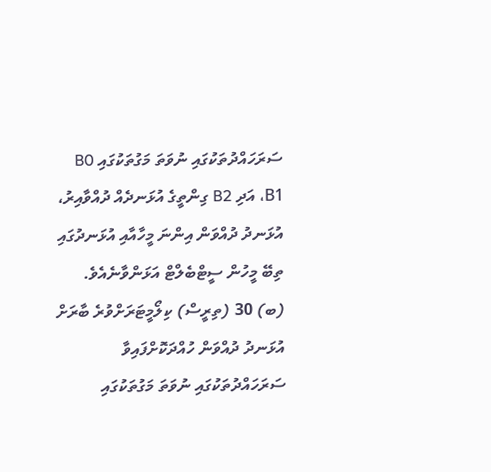ސަރަހައްދުތަކުގައި ނުވަތަ މަގުތަކުގައި B0 ،B1 އަދި B2 ގިންތީގެ އުޅަނދެއް ދުއްވާއިރު، އުޅަނދު ދުއްވަން އިންނަ މީހާއާއި އުޅަނދުގައި ތިބޭ މީހުން ސީޓްބެލްޓް އަޅަންވާނެއެވެ.
(ބ) 30 (ތިރީސް) ކިލޯމީޓަރަށްވުރެ ބާރަށް އުޅަނދު ދުއްވަން ހުއްދަކޮށްފައިވާ ސަރަހައްދުތަކުގައި ނުވަތަ މަގުތަކުގައި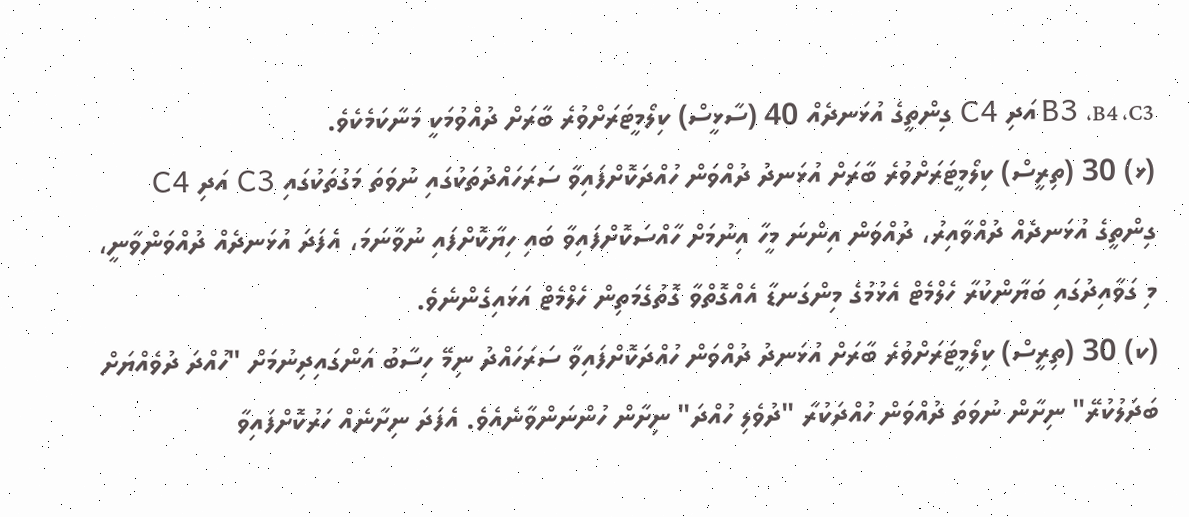B3 ،B4 ،C3 އަދި C4 ގިންތީގެ އުޅަނދެއް 40 (ސާޅީސް) ކިލޯމީޓަރަށްވުރެ ބާރަށް ދުއްވުމަކީ މަނާކަމެކެވެ.
(ޅ) 30 (ތިރީސް) ކިލޯމީޓަރަށްވުރެ ބާރަށް އުޅަނދު ދުއްވަން ހުއްދަކޮށްފައިވާ ސަރަހައްދުތަކުގައި ނުވަތަ މަގުތަކުގައި C3 އަދި C4 ގިންތީގެ އުޅަނދެއް ދުއްވާއިރު، ދުއްވަން އިންނަ މީހާ އިނުމަށް ހާއްސަކޮށްފައިވާ ބައި ހިޔާކޮށްފައި ނުވާނަމަ، އެފަދަ އުޅަނދެއް ދުއްވަންވާނީ، މި ގަވާއިދުގައި ބަޔާންކުރާ ހެލްމެޓް އެޅުމުގެ މިންގަނޑާ އެއްގޮތްވާ ގޮތުގެމަތިން ހެލްމެޓް އަޅައިގެންނެވެ.
(ކ) 30 (ތިރީސް) ކިލޯމީޓަރަށްވުރެ ބާރަށް އުޅަނދު ދުއްވަން ހުއްދަކޮށްފައިވާ ސަރަހައްދު ނިމޭ ހިސާބު އަންގައިދިނުމަށް "ހުއްދަ ދުވެއްޔަށް ބަދަލުކުރޭ" ނިށާން ނުވަތަ ދުއްވަން ހުއްދަކުރާ "ދުވެލި ހުއްދަ" ނިށާން ހުންނަންވާނެއެވެ. އެފަދަ ނިށާނެއް ހަރުކޮށްފައިވާ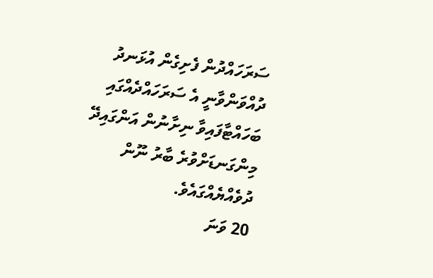ސަރަހައްދުން ފެށިގެން އުޅަނދު ދުއްވަންވާނީ އެ ސަރަހައްދެއްގައި ބަހައްޓާފައިވާ ނިށާނުން އަންގައިދޭ މިންގަނޑަށްވުރެ ބާރު ނޫން ދުވެއްޔެއްގައެވެ.
20 ވަނަ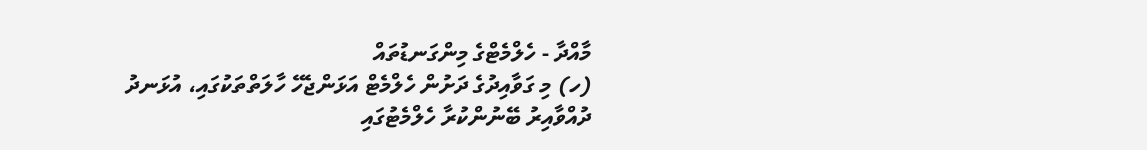މާއްދާ - ހެލްމެޓްގެ މިންގަނޑުތައް
(ހ) މި ގަވާއިދުގެ ދަށުން ހެލްމެޓް އަޅަންޖެހޭ ހާލަތްތަކުގައި، އުޅަނދު ދުއްވާއިރު ބޭނުންކުރާ ހެލްމެޓުގައި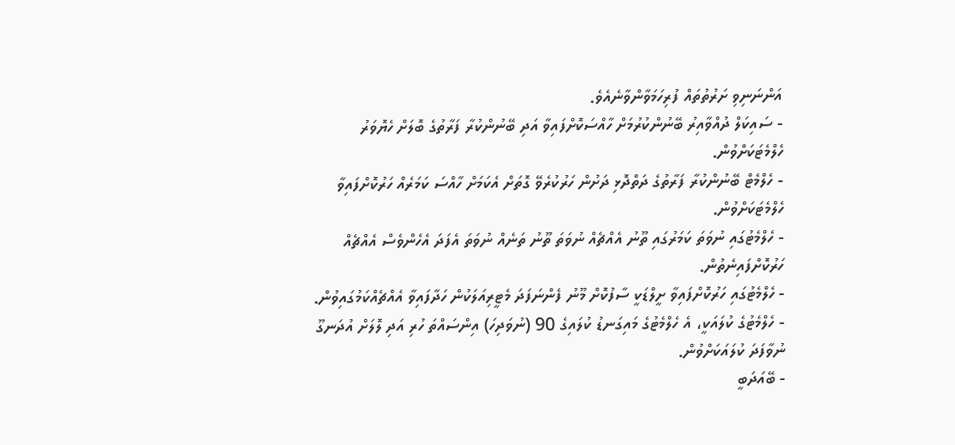އަންނަނިވި ށަރުތުތައް ފުރިހަމަވާންވާނެއެވެ.
- ސައިކަލް ދުއްވާއިރު ބޭނުންކުރުމަށް ހާއްސަކޮށްފައިވާ އަދި ބޭނުންކުރާ ފަރާތުގެ ބޮލަށް ހެޔޮވަރު ހެލްމެޓަކަށްވުން.
- ހެލްމެޓް ބޭނުންކުރާ ފަރާތުގެ ދަތްދޮޅި ދަށުން ހަރުކުރެވޭ ގޮތަށް އެކަމަށް ހާއްސަ ކަމަރެއް ހަރުކޮށްފައިވާ ހެލްމެޓަކަށްވުން.
- ހެލްމެޓުގައި ނުވަތަ ކަމަރުގައި ތޫނު އެއްޗެއް ނުވަތަ ތޫނު ތަނެއް ނުވަތަ އެފަދަ އެހެންވެސް އެއްޗެއް ހަރުކޮށްފައިނެތުން.
- ހެލްމެޓުގައި ހަރުކޮށްފައިވާ ށީލްޑަކީ ސާފުކޮށް މޫނު ފެންނަފަދަ މެޓީރިއަލަކުން ހަދާފައިވާ އެއްޗެއްކަމުގައިވުން.
- ހެލްމެޓުގެ ކުލައަކީ، އެ ހެލްމެޓުގެ މައިގަނޑު ކުލައިގެ 90 (ނުވަދިހަ) އިންސައްތަ ހުރި އަދި ލޮލަށް އުދަނގޫ ނުވާފަދަ ކުލައަކަށްވުން.
- ބޭއަދަބީ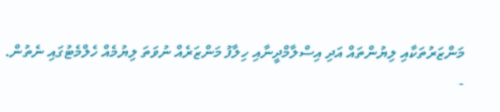މަންޒަރުތަކާއި ލިޔުންތައް އަދި އިސްލާމްދީނާއި ހިލާފު މަންޒަރެއް ނުވަތަ ލިޔުމެއް ހެލްމެޓުގައި ނެތުން.
-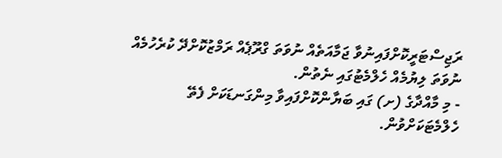ރަޖިސްޓަރީކޮށްފައިނުވާ ޖަމާއަތެއް ނުވަތަ ގްރޫޕެއް ރަމްޒުކޮށްދޭ ކުރެހުމެއް ނުވަތަ ލިޔުމެއް ހެލްމެޓުގައި ނެތުން.
- މި މާއްދާގެ (ށ) ގައި ބަޔާންކޮށްފައިވާ މިންގަނޑަކަށް ފެތޭ ހެލްމެޓަކަށްވުން.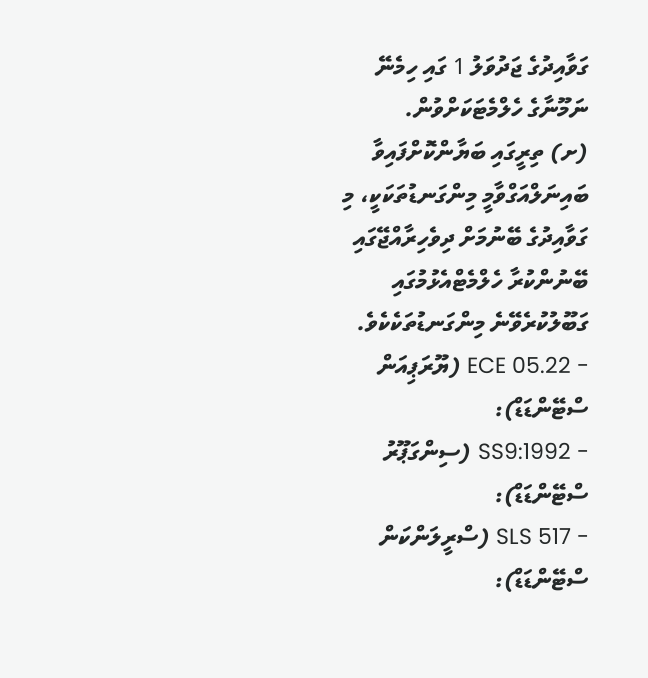ގަވާއިދުގެ ޖަދުވަލު 1 ގައި ހިމެނޭ ނަމޫނާގެ ހެލްމެޓަކަށްވުން.
(ށ) ތިރީގައި ބަޔާންކޮށްފައިވާ ބައިނަލްއަގްވާމީ މިންގަނޑުތަކަކީ، މި ގަވާއިދުގެ ބޭނުމަށް ދިވެހިރާއްޖޭގައި ބޭނުންކުރާ ހެލްމެޓްއެޅުމުގައި ގަބޫލުކުރެވޭނެ މިންގަނޑުތަކެކެވެ.
- 05.22 ECE (ޔޫރަޕިއަން ސްޓޭންޑަޑް):
- 1992:SS9 (ސިންގަޕޫރު ސްޓޭންޑަޑް):
- 517 SLS (ސްރީލަންކަން ސްޓޭންޑަޑް):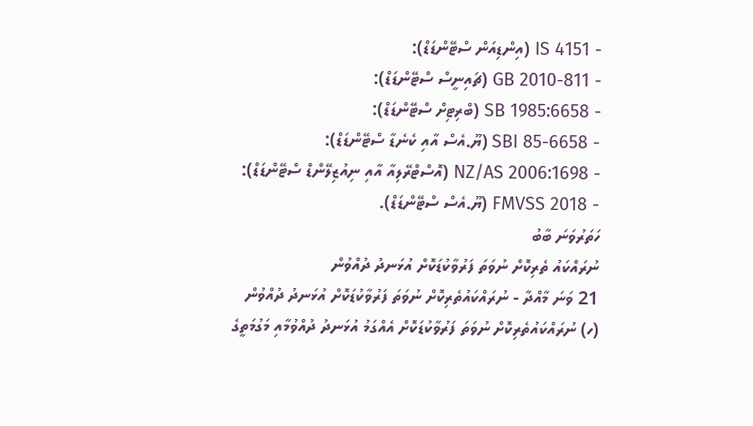- 4151 IS (އިންޑިއަން ސްޓޭންޑަޑް):
- 2010-811 GB (ޗައިނީސް ސްޓޭންޑަޑް):
- 1985:6658 SB (ބްރިޓިށް ސްޓޭންޑަޑް):
- 85-6658 SBI (ޔޫ.އެސް އާއި ކެނެޑާ ސްޓޭންޑަޑް):
- 2006:1698 NZ/AS (އޮސްޓްރޭލިއާ އާއި ނިއުޒިލޭންޑް ސްޓޭންޑަޑް):
- 2018 FMVSS (ޔޫ.އެސް ސްޓޭންޑަޑް).
ހަތަރުވަނަ ބާބު
ނުރައްކައު ތެރިކޮށް ނުވަތަ ފަރުވާކުޑަކޮށް އުޅަނދު ދުއްވުން
21 ވަނަ މާއްދާ - ނުރައްކައުތެރިކޮށް ނުވަތަ ފަރުވާކުޑަކޮށް އުޅަނދު ދުއްވުން
(ހ) ނުރައްކައުތެރިކޮށް ނުވަތަ ފަރުވާކުޑަކޮށް އެއްގަމު އުޅަނދު ދުއްވުމާއި މަގުމަތީގެ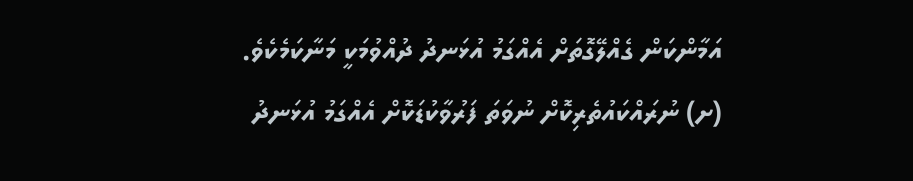އަމާންކަން ގެއްލޭގޮތަށް އެއްގަމު އުޅަނދު ދުއްވުމަކީ މަނާކަމެކެވެ.
(ށ) ނުރައްކައުތެރިކޮށް ނުވަތަ ފަރުވާކުޑަކޮށް އެއްގަމު އުޅަނދު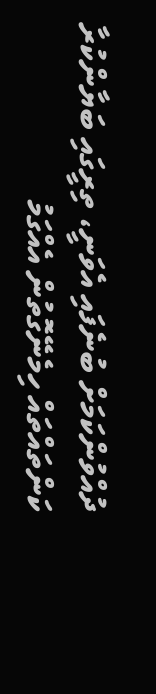ދުއްވުންކަމަށް ބުނެފައި އެވަނީ، ތިރީގައި ބަޔާންކުރާ ކަންތައްތައް ހިމެނޭގޮތުން އެއްގަމު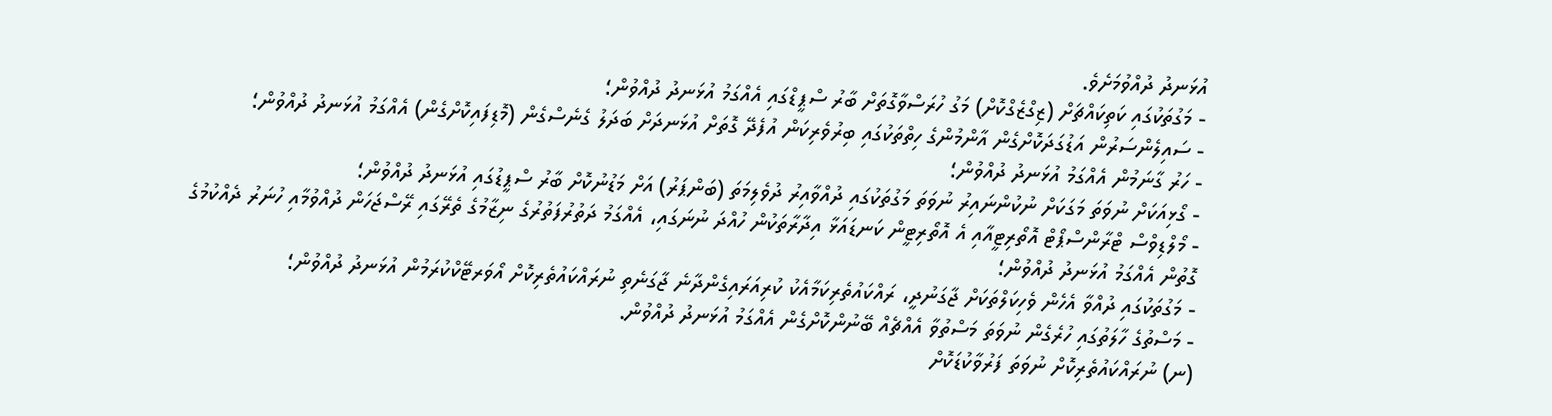އުޅަނދު ދުއްވުމަށެވެ.
- މަގުތަކުގައި ކަތިކައްޗަށް (ޒިގްޒެގްކޮށް) މަގު ހުރަސްވާގޮތަށް ބާރު ސްޕީޑްގައި އެއްގަމު އުޅަނދު ދުއްވުން؛
- ސައިލެންސަރުން އަޑުގަދަކޮށްގެން އާންމުންގެ ހިތްތަކުގައި ބިރުވެރިކަން އުފެދޭ ގޮތަށް އުޅަނދަށް ބަދަލު ގެނެސްގެން (މޮޑިފައިކޮށްގެން) އެއްގަމު އުޅަނދު ދުއްވުން؛
- ހަރު ގާނަމުން އެއްގަމު އުޅަނދު ދުއްވުން؛
- ގޯޅިއަކަށް ނުވަތަ މަގަކަށް ނުކުންނައިރު ނުވަތަ މަގުތަކުގައި ދުއްވާއިރު ދުވެލިމަތަ (ބަންޕަރު) އަށް މަޑުނުކޮށް ބާރު ސްޕީޑުގައި އުޅަނދު ދުއްވުން؛
- މޯލްޑިވްސް ޓްރާންސްޕޯޓް އޮތޯރިޓީއާއި އެ އޮތޯރިޓީން ކަނޑައަޅާ އިދާރާތަކުން ހުއްދަ ނުނަގައި، އެއްގަމު ދަތުރުފަތުރުގެ ނިޒާމުގެ ތެރޭގައި ރޭސްޖަހަން ދުއްވުމާއި ހުނަރު ދެއްކުމުގެ ގޮތުން އެއްގަމު އުޅަނދު ދުއްވުން؛
- މަގުތަކުގައި ދުއްވާ އެހެން ވެހިކަލްތަކަށް ޖާގަނުދީ، ރައްކައުތެރިކަމާއެކު ކުރިއަރައިގެންދާނެ ޖާގަނެތި ނުރައްކައުތެރިކޮށް އޯވަރޓޭކްކުރަމުން އުޅަނދު ދުއްވުން؛
- މަސްތުގެ ހާލަތުގައި ހުރެގެން ނުވަތަ މަސްތުވާ އެއްޗެއް ބޭނުންކޮށްގެން އެއްގަމު އުޅަނދު ދުއްވުން.
(ނ) ނުރައްކައުތެރިކޮށް ނުވަތަ ފަރުވާކުޑަކޮށް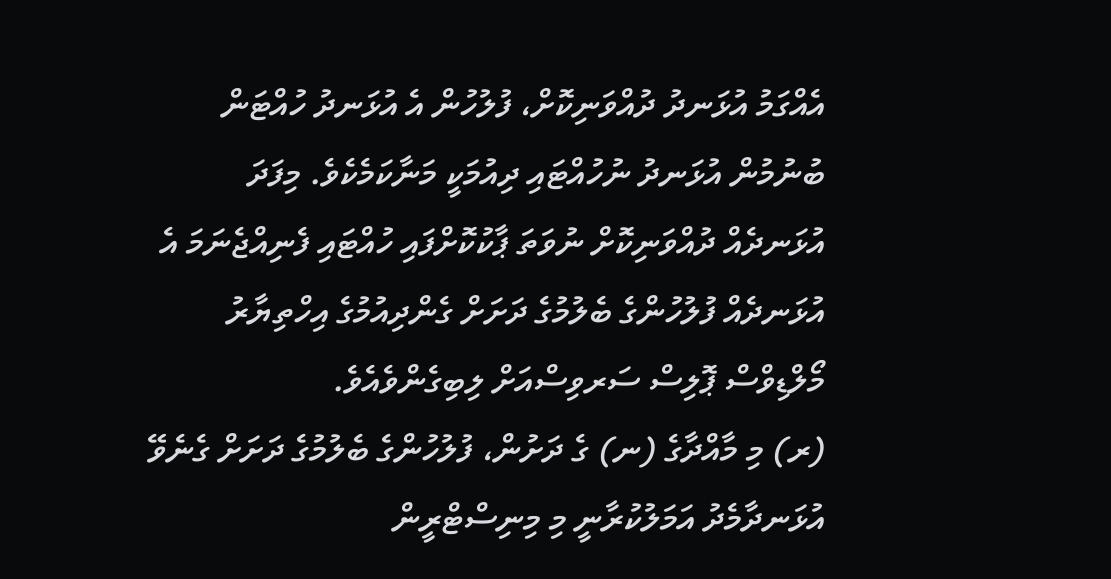އެއްގަމު އުޅަނދު ދުއްވަނިކޮށް، ފުލުހުން އެ އުޅަނދު ހުއްޓަން ބުނުމުން އުޅަނދު ނުހުއްޓައި ދިއުމަކީ މަނާކަމެކެވެ. މިފަދަ އުޅަނދެއް ދުއްވަނިކޮށް ނުވަތަ ޕާކުކޮށްފައި ހުއްޓައި ފެނިއްޖެނަމަ އެ އުޅަނދެއް ފުލުހުންގެ ބެލުމުގެ ދަށަށް ގެންދިއުމުގެ އިހްތިޔާރު މޯލްޑިވްސް ޕޮލިސް ސަރވިސްއަށް ލިބިގެންވެއެވެ.
(ރ) މި މާއްދާގެ (ނ) ގެ ދަށުން، ފުލުހުންގެ ބެލުމުގެ ދަށަށް ގެނެވޭ އުޅަނދާމެދު އަމަލުކުރާނީ މި މިނިސްޓްރީން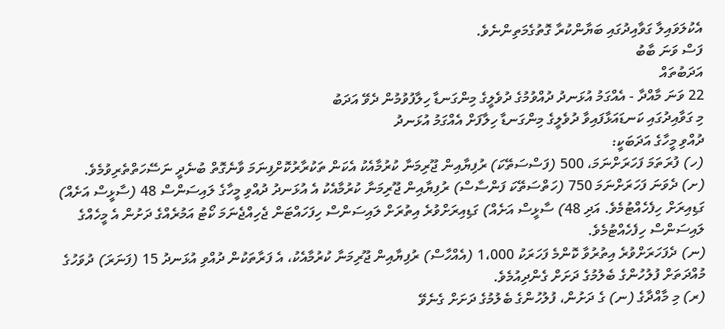އެކުލަވައިލާ ގަވާއިދުގައި ބަޔާންކުރާ ގޮތުގެމަތިންނެވެ.
ފަސް ވަނަ ބާބު
އަދަބުތައް
22 ވަނަ މާއްދާ - އެއްގަމު އުޅަނދު ދުއްވުމުގެ ދުވެލީގެ މިންގަނޑާ ހިލާފުވުމުން ދެވޭ އަދަބު
މި ގަވާއިދުގައި ކަނޑައަޅާފައިވާ ދުވެލީގެ މިންގަނޑާ ހިލާފަށް އެއްގަމު އުޅަނދު
ދުއްވި މީހާގެ އަދަބަކީ:
(ހ) ފުރަތަމަ ފަހަރަށްނަމަ، 500 (ފަސްސަތޭކަ) ރުފިޔާއިން ޖޫރިމަނާ ކުރުމާއެކު އެކަން ތަކުރާރުކޮށްފިނަމަ ވާނެގޮތް ބުނެދީ ނަސޭހަތްތެރިވުމެވެ.
(ށ) ދެވަނަ ފަހަރަށްނަމަ 750 (ހަތްސަތޭކަ ފަންސާސް) ރުފިޔާއިން ޖޫރިމަނާ ކުރުމާއެކު އެ އުޅަނދު ދުއްވި މީހާގެ ލައިސަންސް 48 (ސާޅީސް އަށެއް) ގަޑިއިރަށް ހިފެހެއްޓުމެވެ. އަދި 48) ސާޅީސް އަށެއް) ގަޑިއިރަށްވުރެ އިތުރަށް ލައިސަންސް ހިފަހައްޓަން ޖެހިއްޖެނަމަ ކޯޓު އަމުރެއްގެ ދަށުން އެ މީހެއްގެ ލައިސަންސް ހިފެހެއްޓުމެވެ.
(ނ) ދެފަހަރަށްވުރެ އިތުރުވާ ކޮންމެ ފަހަރަކު 1،000 (އެއްހާސް) ރުފިޔާއިން ޖޫރިމަނާ ކުރުމާއެކު، އެ ފަރާތަކުން ދުއްވި އުޅަނދު 15 (ފަނަރަ) ދުވަހުގެ މުއްދަތަށް ފުލުހުންގެ ބެލުމުގެ ދަށަށް ގެންދިއުމެވެ.
(ރ) މި މާއްދާގެ (ނ) ގެ ދަށުން، ފުލުހުންގެ ބެލުމުގެ ދަށަށް ގެނެވޭ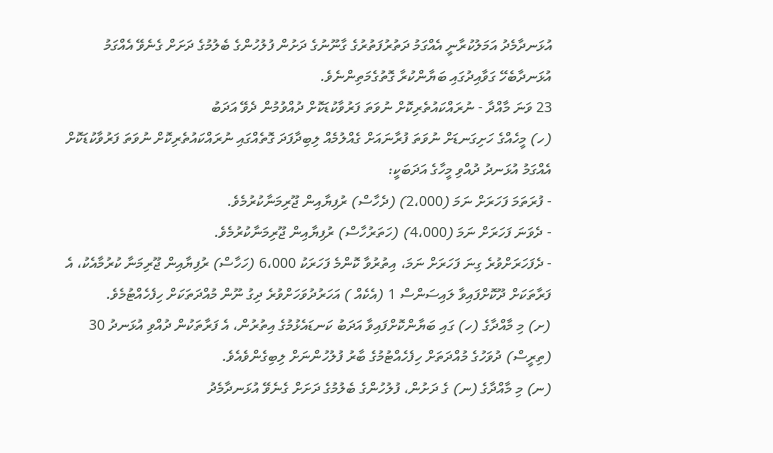އުޅަނދާމެދު އަމަލުކުރާނީ އެއްގަމު ދަތުރުފަތުރުގެ ގާނޫނުގެ ދަށުން ފުލުހުންގެ ބެލުމުގެ ދަށަށް ގެނެވޭ އެއްގަމު އުޅަނދާބެހޭ ގަވާއިދުގައި ބަޔާންކުރާ ގޮތުގެމަތިންނެވެ.
23 ވަނަ މާއްދާ - ނުރައްކައުތެރިކޮށް ނުވަތަ ފަރުވާކުޑަކޮށް ދުއްވުމުން ދެވޭ އަދަބު
(ހ) މީހެއްގެ ހަށިގަނޑަށް ނުވަތަ ފުރާނައަށް ގެއްލުމެއް ލިބިދާފަދަ ގޮތެއްގައި ނުރައްކައުތެރިކޮށް ނުވަތަ ފަރުވާކުޑަކޮށް އެއްގަމު އުޅަނދު ދުއްވި މީހާގެ އަދަބަކީ:
- ފުރަތަމަ ފަހަރަށް ނަމަ (2،000) (ދެހާސް) ރުފިޔާއިން ޖޫރިމަނާކުރުމެވެ.
- ދެވަނަ ފަހަރަށް ނަމަ (4،000) (ހަތަރުހާސް) ރުފިޔާއިން ޖޫރިމަނާކުރުމެވެ.
- ދެފަހަރަށްވުރެ ގިނަ ފަހަރަށް ނަމަ، އިތުރުވާ ކޮންމެ ފަހަރަކު 6،000 (ހަހާސް) ރުފިޔާއިން ޖޫރިމަނާ ކުރުމާއެކު، އެ ފަރާތަކަށް ދޫކޮށްފައިވާ ލައިސަންސް 1 (އެކެއް ) އަހަރުދުވަހަށްވުރެ ދިގު ނޫން މުއްދަތަކަށް ހިފެހެއްޓުމެވެ.
(ށ) މި މާއްދާގެ (ހ) ގައި ބަޔާންކޮށްފައިވާ އަދަބު ކަނޑައެޅުމުގެ އިތުރުން، އެ ފަރާތަކުން ދުއްވި އުޅަނދު 30 (ތިރީސް) ދުވަހުގެ މުއްދަތަށް ހިފެހެއްޓުމުގެ ބާރު ފުލުހުންނަށް ލިބިގެންވެއެވެ.
(ނ) މި މާއްދާގެ (ނ) ގެ ދަށުން، ފުލުހުންގެ ބެލުމުގެ ދަށަށް ގެނެވޭ އުޅަނދާމެދު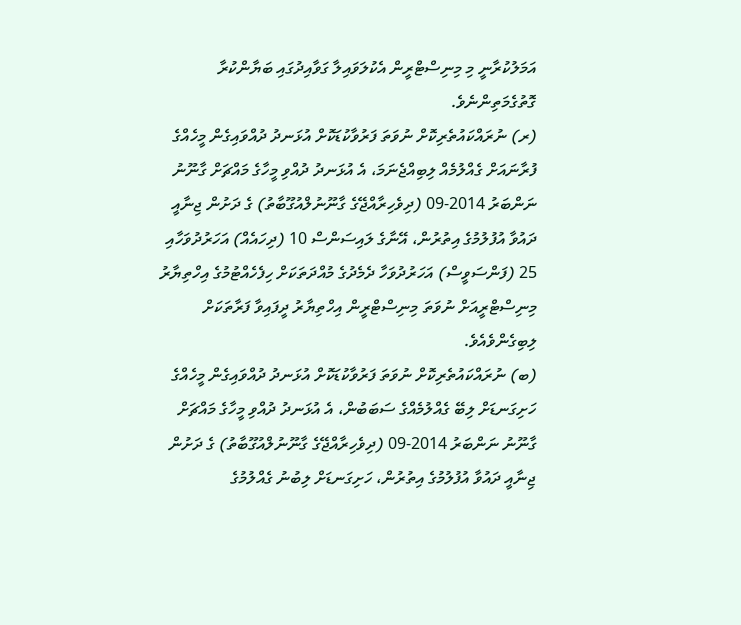އަމަލުކުރާނީ މި މިނިސްޓްރީން އެކުލަވައިލާ ގަވާއިދުގައި ބަޔާންކުރާ ގޮތުގެމަތިންނެވެ.
(ރ) ނުރައްކައުތެރިކޮށް ނުވަތަ ފަރުވާކުޑަކޮށް އުޅަނދު ދުއްވައިގެން މީހެއްގެ ފުރާނައަށް ގެއްލުމެއް ލިބިއްޖެނަމަ، އެ އުޅަނދު ދުއްވި މީހާގެ މައްޗަށް ގާނޫނު ނަންބަރު 2014-09 (ދިވެހިރާއްޖޭގެ ގާނޫނުލްއުގޫބާތު) ގެ ދަށުން ޖިނާއީ ދައުވާ އުފުލުމުގެ އިތުރުން، އޭނާގެ ލައިސަންސް 10 (ދިހައެއް) އަހަރުދުވަހާއި 25 (ފަންސަވީސް) އަހަރުދުވަހާ ދެމެދުގެ މުއްދަތަކަށް ހިފެހެއްޓުމުގެ އިހްތިޔާރު މިނިސްޓްރީއަށް ނުވަތަ މިނިސްޓްރީން އިހްތިޔާރު ދީފައިވާ ފަރާތަކަށް ލިބިގެންވެއެވެ.
(ބ) ނުރައްކައުތެރިކޮށް ނުވަތަ ފަރުވާކުޑަކޮށް އުޅަނދު ދުއްވައިގެން މީހެއްގެ ހަށިގަނޑަށް ލިބޭ ގެއްލުމެއްގެ ސަބަބުން، އެ އުޅަނދު ދުއްވި މީހާގެ މައްޗަށް ގާނޫނު ނަންބަރު 2014-09 (ދިވެހިރާއްޖޭގެ ގާނޫނުލްއުގޫބާތު) ގެ ދަށުން ޖިނާއީ ދައުވާ އުފުލުމުގެ އިތުރުން، ހަށިގަނޑަށް ލިބުނު ގެއްލުމުގެ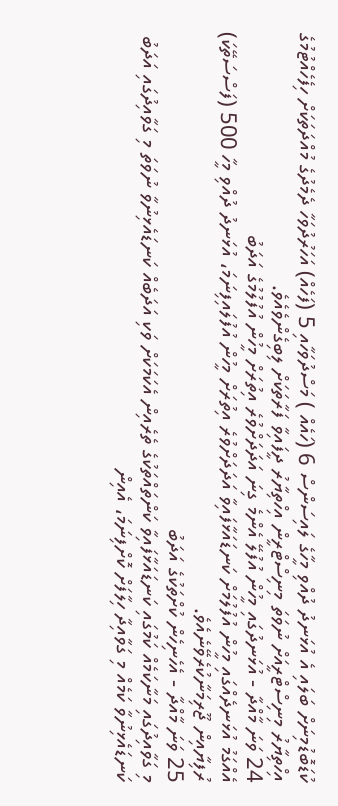ކުޑަބޮޑުމިނަށް ބަލައި އެ އުޅަނދު ދުއްވި މީހާގެ ލައިސަންސް 6 (ހައެއް ) މަސްދުވަހާއި 5 (ފަހެއް) އަހަރުދުވަހާ ދެމެދުގެ މުއްދަތަކަށް ހިފެހެއްޓުމުގެ އިހްތިޔާރު މިނިސްޓްރީއަށް ނުވަތަ މިނިސްޓްރީން އިހްތިޔާރު ދީފައިވާ ފަރާތަކަށް ލިބިގެންވެއެވެ.
24 ވަނަ މާއްދާ - އުޅަނދުގައި މީހުން އުފުލޭ އެންމެ ގިނަ އަދަދަށްވުރެ އިތުރަށް މީހުން އުފުލުމުގެ އަދަބު
އެއްގަމު އުޅަނދެއްގައި މީހުން އުފުލުމަށް ކަނޑައަޅާފައިވާ އަދަދަށްވުރެ އިތުރަށް މީހުން އުފުލައިފިނަމަ، އުޅަނދު ދުއްވި މީހާ 500 (ފަސްސަތޭކަ) ރުފިޔާއިން ޖޫރިމަނާކުރެވޭނެއެވެ.
25 ވަނަ މާއްދާ - އެހެނިހެން ކުށްތަކުގެ އަދަބު
މި ގަވާއިދުގައި މަނާކަމެއް ކަމުގައި ކަނޑައަޅާފައިވާ ކަންތައްތަކުގެ ތެރެއިން އެކަމަކަށް ވަކި އަދަބެއް ކަނޑައެޅިނުވާ ނުވަތަ މި ގަވާއިދުގައި އަދަބު ކަނޑައެޅިނުވާ ކަމެއް މި ގަވާއިދާ ހިލާފަށް ކޮށްފިނަމަ، އެއިން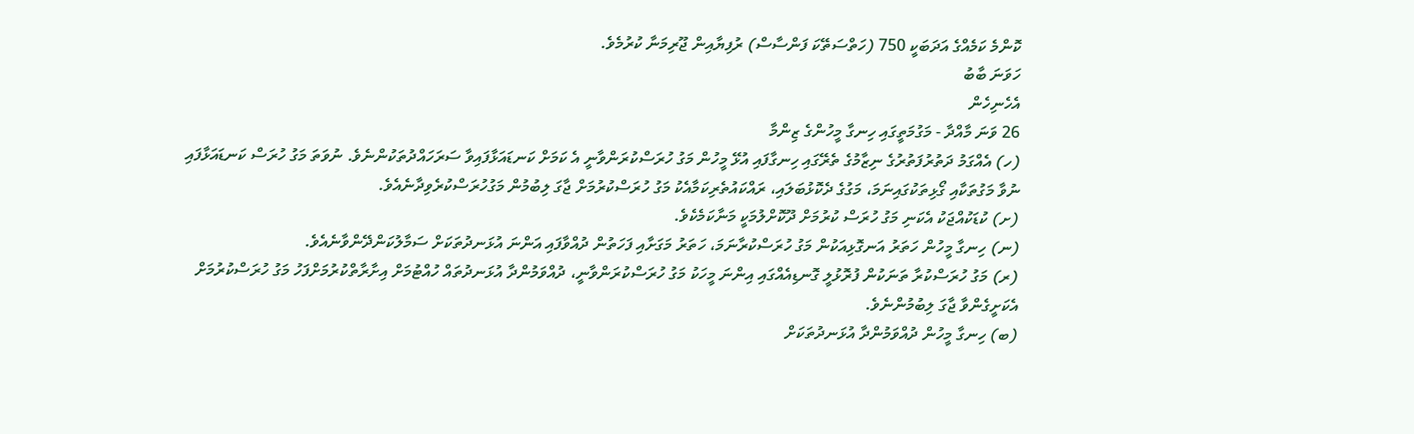ކޮންމެ ކަމެއްގެ އަދަބަކީ 750 (ހަތްސަތޭކަ ފަންސާސް) ރުފިޔާއިން ޖޫރިމަނާ ކުރުމެވެ.
ހަވަނަ ބާބު
އެހެނިހެން
26 ވަނަ މާއްދާ - މަގުމަތީގައި ހިނގާ މީހުންގެ ޒިންމާ
(ހ) އެއްގަމު ދަތުރުފަތުރުގެ ނިޒާމުގެ ތެރޭގައި ހިނގާފައި އުޅޭ މީހުން މަގު ހުރަސްކުރަންވާނީ އެ ކަމަށް ކަނޑައަޅާފައިވާ ސަރަހައްދުތަކުންނެވެ. ނުވަތަ މަގު ހުރަސް ކަނޑައަޅާފައި ނުވާ މަގުތަކާއި ގޯޅިތަކުގައިނަމަ، މަގުގެ ދެކޮޅުބަލައި، ރައްކައުތެރިކަމާއެކު މަގު ހުރަސްކުރުމަށް ޖާގަ ލިބުމުން މަގުހުރަސްކުރެވިދާނެއެވެ.
(ށ) ކުޑަކުއްޖަކު އެކަނި މަގު ހުރަސް ކުރުމަށް ދޫކޮށްލުމަކީ މަނާކަމެކެވެ.
(ނ) ހިނގާ މީހުން ހަތަރު އަނގޮޅިއަކުން މަގު ހުރަސްކުރާނަމަ، ހަތަރު މަގަށާއި ފަހަތުން ދުއްވާފައި އަންނަ އުޅަނދުތަކަށް ސަމާލުކަންދޭންވާނެއެވެ.
(ރ) މަގު ހުރަސްކުރާ ތަނަކުން ފުރޮޅުލީ ގޮނޑިއެއްގައި އިންނަ މީހަކު މަގު ހުރަސްކުރަންވާނީ، ދުއްވަމުންދާ އުޅަނދުތައް ހުއްޓުމަށް އިށާރާތްކުރުމަށްފަހު މަގު ހުރަސްކުރުމަށް އެކަށީގެންވާ ޖާގަ ލިބުމުންނެވެ.
(ބ) ހިނގާ މީހުން ދުއްވަމުންދާ އުޅަނދުތަކަށް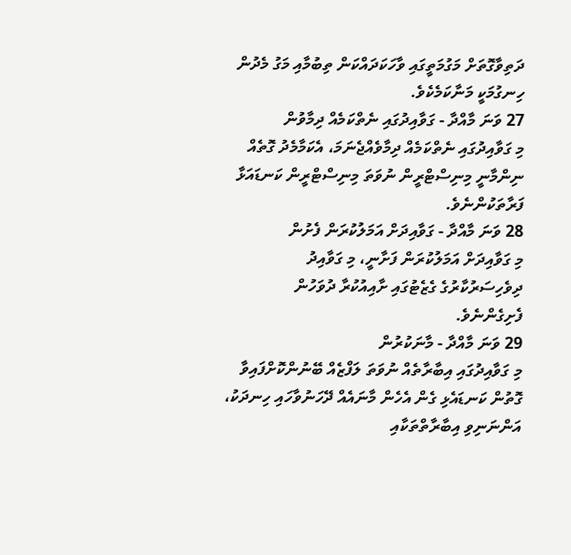ދަތިވާގޮތަށް މަގުމަތީގައި ވާހަކަދައްކަން ތިބުމާއި މަގު މެދުން ހިނގުމަކީ މަނާކަމެކެވެ.
27 ވަނަ މާއްދާ - ގަވާއިދުގައި ނެތްކަމެއް ދިމާވުން
މި ގަވާއިދުގައި ނެތްކަމެއް ދިމާވެއްޖެނަމަ، އެކަމާމެދު ގޮތެއް ނިންމާނީ މިނިސްޓްރީން ނުވަތަ މިނިސްޓްރީން ކަނޑައަޅާ ފަރާތަކުންނެވެ.
28 ވަނަ މާއްދާ - ގަވާއިދަށް އަމަލުކުރަން ފެށުން
މި ގަވާއިދަށް އަމަލުކުރަން ފަށާނީ، މި ގަވާއިދު ދިވެހިސަރުކާރުގެ ގެޒެޓުގައި ށާއިއުކުރާ ދުވަހުން ފެށިގެންނެވެ.
29 ވަނަ މާއްދާ - މާނަކުރުން
މި ގަވާއިދުގައި އިބާރާތެއް ނުވަތަ ލަފްޒެއް ބޭނުންކޮށްފައިވާ ގޮތުން ކަނޑައެޅި ގެން އެހެން މާނައެއް ދޭހަނުވާހައި ހިނދަކު، އަންނަނިވި އިބާރާތްތަކާއި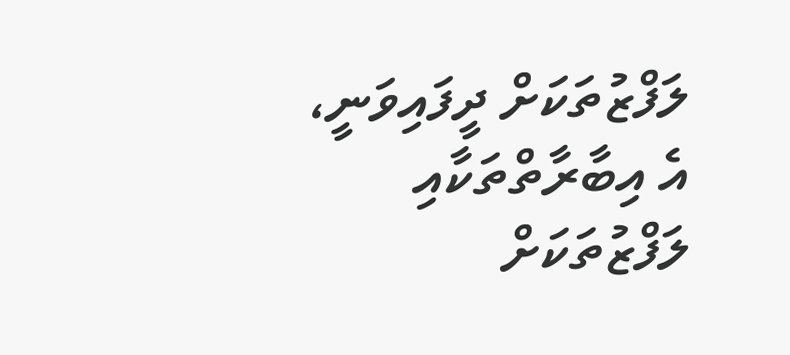ލަފްޒުތަކަށް ދީފައިވަނީ، އެ އިބާރާތްތަކާއި ލަފްޒުތަކަށް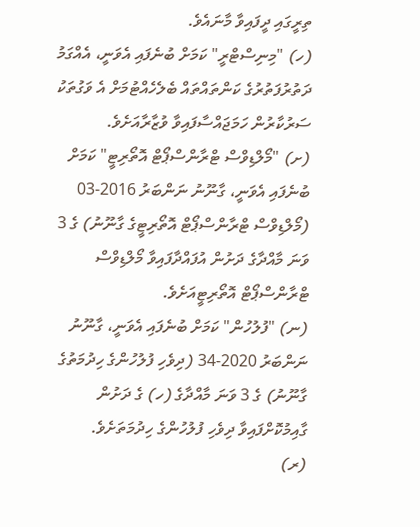ތިރީގައި ދީފައިވާ މާނައެވެ.
(ހ) "މިނިސްޓްރީ" ކަމަށް ބުނެފައި އެވަނީ، އެއްގަމު ދަތުރުފަތުރުގެ ކަންތައްތައް ބެލެހެއްޓުމަށް އެ ވަގުތަކު ސަރުކާރުން ހަމަޖައްސާފައިވާ ވުޒާރާއަށެވެ.
(ށ) "މޯލްޑިވްސް ޓްރާންސްޕޯޓް އޮތޯރިޓީ" ކަމަށް ބުނެފައި އެވަނީ، ގާނޫނު ނަންބަރު 2016-03 (މޯލްޑިވްސް ޓްރާންސްޕޯޓް އޮތޯރިޓީގެ ގާނޫނު) ގެ 3 ވަނަ މާއްދާގެ ދަށުން އުފައްދާފައިވާ މޯލްޑިވްސް ޓްރާންސްޕޯޓް އޮތޯރިޓީއަށެވެ.
(ނ) "ފުލުހުން" ކަމަށް ބުނެފައި އެވަނީ، ގާނޫނު ނަންބަރު 2020-34 (ދިވެހި ފުލުހުންގެ ހިދުމަތުގެ ގާނޫނު) ގެ 3 ވަނަ މާއްދާގެ (ހ) ގެ ދަށުން ގާއިމުކޮށްފައިވާ ދިވެހި ފުލުހުންގެ ހިދުމަތަށެވެ.
(ރ)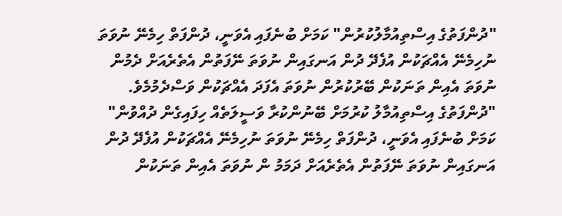"ދުންފަތުގެ އިސްތިއުމާލުކުރުން" ކަމަށް ބުނެފައި އެވަނީ، ދުންފަތް ހިމެނޭ ނުވަތަ ނުހިމެނޭ އެއްޗަކުން އުފެދޭ ދުން އަނގައިން ނުވަތަ ނޭފަތުން އެތެރެއަށް ދެމުން ނުވަތަ އެއިން ތަނަކުން ބޭރުކުރުން ނުވަތަ އެފަދަ އެއްޗަކުން ވަސްދެމުމެވެ.
"ދުންފަތުގެ އިސްތިއުމާލު ކުރުމަށް ބޭނުންކުރާ ވަސީލަތެއް ހިފައިގެން ދުއްވުން" ކަމަށް ބުނެފައި އެވަނީ، ދުންފަތް ހިމެނޭ ނުވަތަ ނުހިމެނޭ އެއްޗަކުން އުފެދޭ ދުން އަނގައިން ނުވަތަ ނޭފަތުން އެތެރެއަށް ދަމަމު ން ނުވަތަ އެއިން ތަނަކުން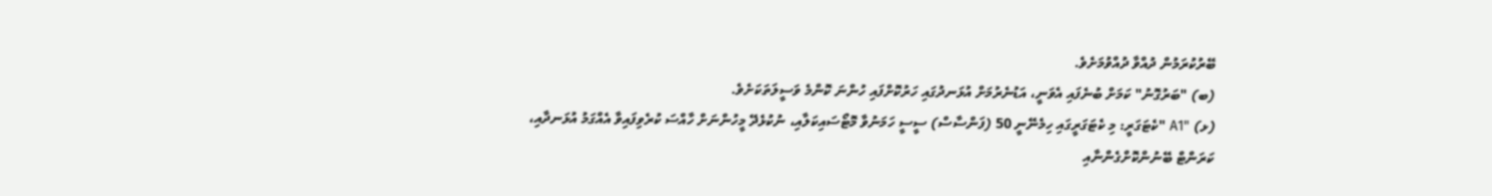ބޭރުކުރަމުން ދުއްވާ ދުއްވުމަށެވެ.
(ބ) "ބަރުގޮނު" ކަމަށް ބުނެފައި އެވަނީ، އަޑުނެރުމަށް އުޅަނދުގައި ހަރުކޮށްފައި ހުންނަ ކޮންމެ ވަސީލަތަކަށެވެ.
(ޅ) "A1 "ކެޓަގަރީ: މި ކެޓަގަރީގައި ހިމެނޭނީ 50 (ފަންސާސް) ސީސީ ހަމަނުވާ މޮޓޯސައިކަލާއި، ނުކުޅެދޭ މީހުންނަށް ހާއްސަ ކުރެވިފައިވާ އެއްގަމު އުޅަނދާއި، ކަރަންޓް ބޭނުންކޮށްގެންނާއި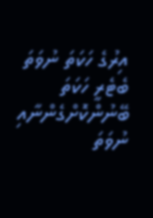އިރުގެ ހަކަތަ ނުވަތަ ބެޓެރީ ހަކަތަ ބޭނުންކޮށްގެންނާއި ނުވަތަ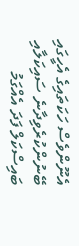އެނޫންވެސް ހަކަތައިގެ އެހީގައި ބޭނުންކުރެވިދާނެ ސައިކަލާއި ބައިސްކަލް ފަދަ އެއްގަމު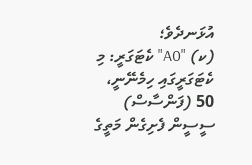އުޅަނދެވެ؛
(ކ) "A0" ކެޓަގަރީ: މި ކެޓަގަރީގައި ހިމެނޭނީ، 50 (ފަންސާސް) ސީސީން ފެށިގެން މަތީގެ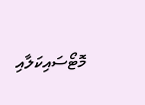މޮޓޯސައިކަލާއި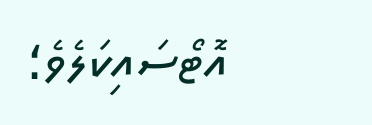އޮޓޯސައިކަލެވެ؛